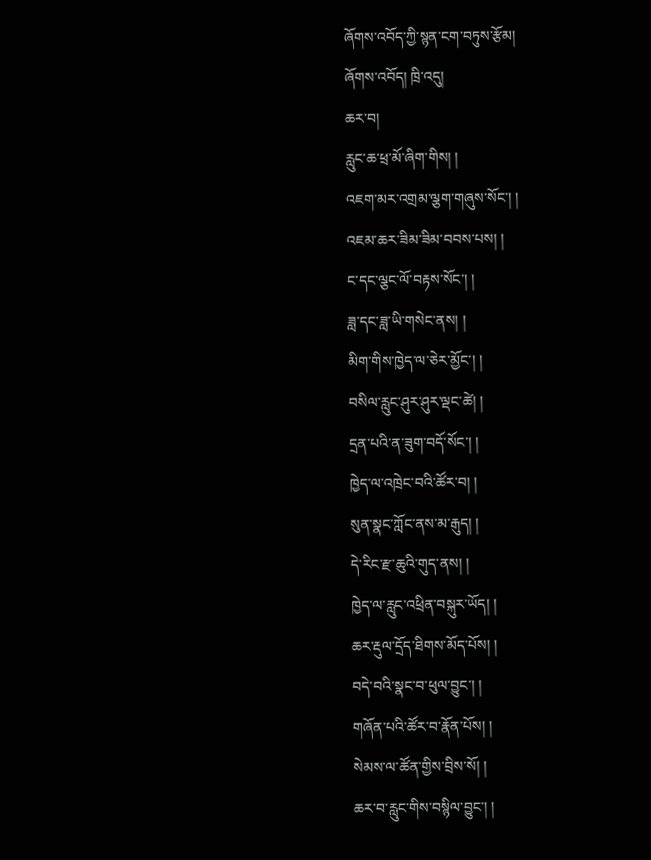ཞོགས་འབོད་ཀྱི་སྙན་ངག་བཏུས་རྩོམ།
ཞོགས་འབོད། ཁྲི་འདུ།
ཆར་བ།
རླུང་ཆ་ཕྲ་མོ་ཞིག་གིས། །
འཇག་མར་འགྲམ་ལྕག་གཞུས་སོང་། །
འཇམ་ཆར་ཟིམ་ཟིམ་བབས་པས། །
ང་དང་ལྕང་ལོ་བརྟས་སོང་། །
ཟླ་དང་ཟླ་ཡི་གསེང་ནས། །
མིག་གིས་ཁྱེད་ལ་ཅེར་མྱོང་། །
བསིལ་རླུང་ཤུར་ཤུར་ལྡང་ཚེ། །
དྲན་པའི་ན་ཟུག་བདོ་སོང་། །
ཁྱེད་ལ་འཁྲེང་བའི་ཚོར་བ། །
སུན་སྣང་ཀློང་ནས་མ་རྒུད། །
དེ་རིང་རྫ་ཆུའི་གུད་ནས། །
ཁྱེད་ལ་རླུང་འཕྲིན་བསྐུར་ཡོད། །
ཆར་རྡུལ་དྲོད་ཐིགས་མོད་པོས། །
བདེ་བའི་སྣང་བ་ཕུལ་བྱུང་། །
གཞོན་པའི་ཚོར་བ་རྣོན་པོས། །
སེམས་ལ་ཚོན་གྱིས་བྲིས་སོ། །
ཆར་བ་རླུང་གིས་བསྙིལ་བྱུང་། །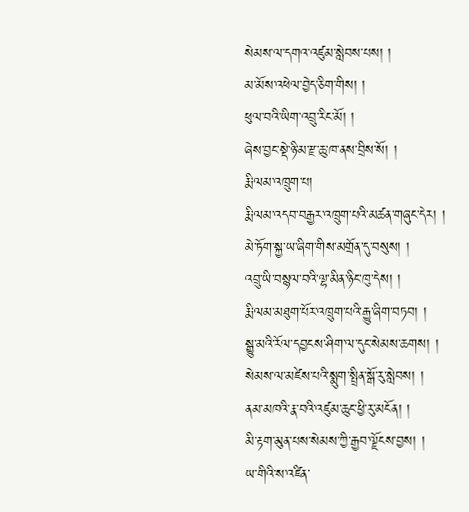སེམས་ལ་དགའ་འཛུམ་སླེབས་པས། །
མ་མོས་འཕེལ་བྱེད་ཅིག་གིས། །
ཕུལ་བའི་ཡིག་འབྲུ་རིང་མོ། །
ཞེས་བྱང་སྡེ་ཉི་མ་རྫ་ཆུ་ཁ་ནས་བྲིས་སོ། །
རྨི་ལམ་འཁྲུག་པ།
རྨི་ལམ་འདབ་བརྒྱར་འཁྲུག་པའི་མཚན་གཞུང་དེར། །
མེ་ཏོག་སྐྱ་ཡ་ཞིག་གིས་མགྲོན་དུ་བསུས། །
འབྲུ་ཡི་བསྙལ་བའི་ལྷ་མིན་ཉིང་ཁུ་དེས། །
རྨི་ལམ་མཐུག་པོར་འཁྲུག་པའི་རྒྱུ་ཞིག་བཏབ། །
སྒྱུ་མའི་རོལ་དབྱངས་ཤིག་ལ་དུང་སེམས་ཆགས། །
སེམས་ལ་མཛེས་པའི་སྨུག་སྤྲིན་སྒོ་རུ་སླེབས། །
ནམ་མཁའི་རྣ་བའི་འཛུམ་ཆུང་ཕྱི་རུ་མངོན། །
མི་རྟག་མུན་པས་སེམས་ཀྱི་རྒྱབ་ལྗོངས་བྱས། །
ཡ་གིའི་ས་འཛིན་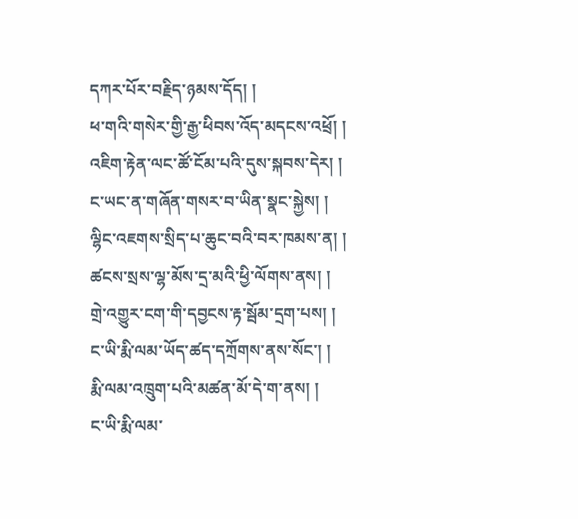དཀར་པོར་བརྗིད་ཉམས་དོད། །
ཕ་གའི་གསེར་གྱི་རྒྱ་ཕིབས་འོད་མདངས་འཕྲོ། །
འཇིག་རྟེན་ལང་ཚོ་ངོམ་པའི་དུས་སྐབས་དེར། །
ང་ཡང་ན་གཞོན་གསར་བ་ཡིན་སྣང་སྐྱེས། །
ལྷིང་འཇགས་སྲིད་པ་ཆུང་བའི་བར་ཁམས་ན། །
ཚངས་སྲས་ལྷ་མོས་དྲ་མའི་ཕྱི་ལོགས་ནས། །
གྲེ་འགྱུར་ངག་གི་དབྱངས་རྟ་སྦོམ་དྲག་པས། །
ང་ཡི་རྨི་ལམ་ཡོད་ཚད་དཀྲོགས་ནས་སོང་། །
རྨི་ལམ་འཁྲུག་པའི་མཚན་མོ་དེ་ག་ནས། །
ང་ཡི་རྨི་ལམ་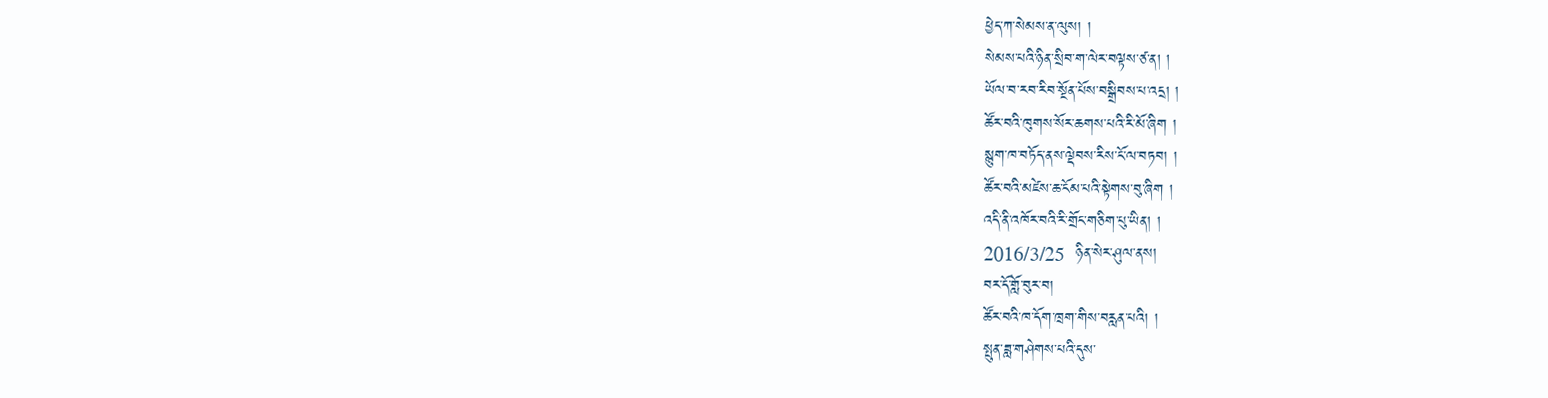ཕྱེད་ཀ་སེམས་ན་ལུས། །
སེམས་པའི་ཉིན་སྲིབ་ག་ལེར་བལྟས་ཙ་ན། །
ཡོལ་བ་རབ་རིབ་སྔོན་པོས་བསྒྲིབས་པ་འདྲ། །
ཚོར་བའི་ཁུགས་སོར་ཆགས་པའི་རི་མོ་ཞིག །
སྙུག་ཁ་བཏོད་ནས་ལྡེབས་རིས་ངོ་ལ་བཏབ། །
ཚོར་བའི་མཛེས་ཆ་ངོམ་པའི་སྟེགས་བུ་ཞིག །
འདི་ནི་འཁོར་བའི་རི་གྲོང་གཅིག་པུ་ཡིན། །
2016/3/25  ཉིན་སེར་ཤུལ་ནས།
བར་དོ་གློ་བུར་བ།
ཚོར་བའི་ཁ་དོག་ཁྲག་གིས་བརླན་པའི། །
སྤུན་ཟླ་གཤེགས་པའི་དུས་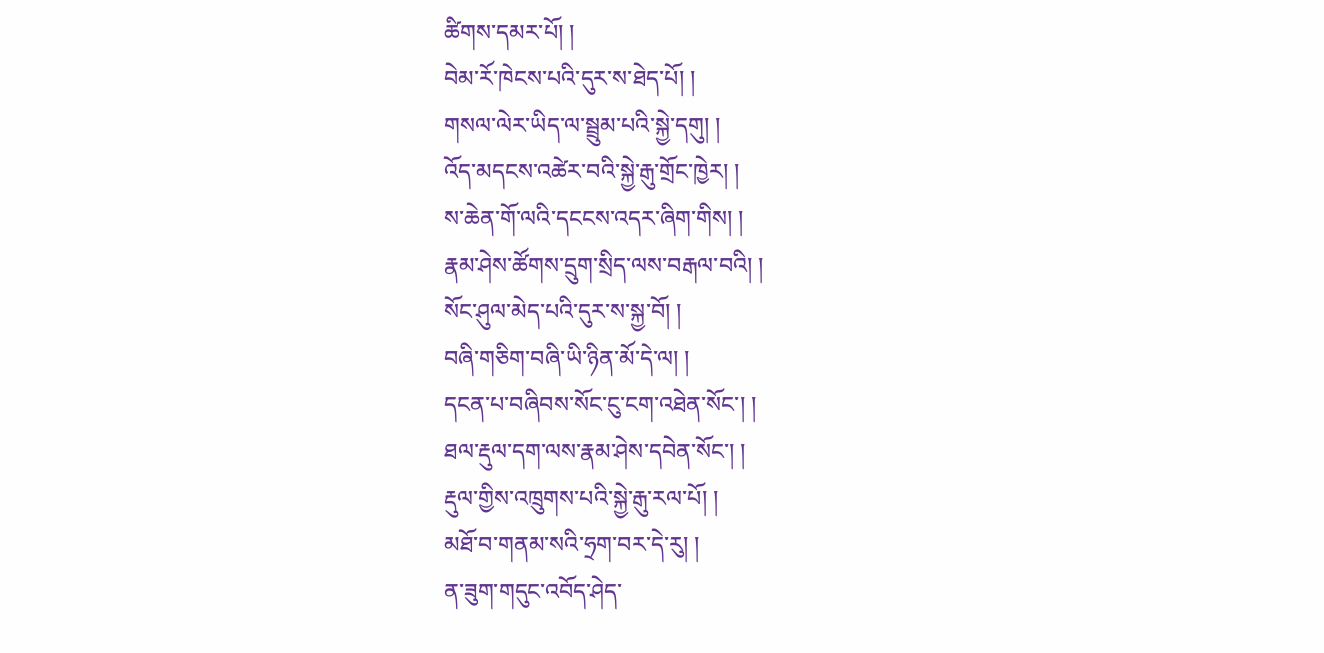ཚིགས་དམར་པོ། །
བེམ་རོ་ཁེངས་པའི་དུར་ས་ཐེད་པོ། །
གསལ་ལེར་ཡིད་ལ་སྦྲུམ་པའི་སྐྱེ་དགུ། །
འོད་མདངས་འཚེར་བའི་སྐྱེ་རྒུ་གྲོང་ཁྱེར། །
ས་ཆེན་གོ་ལའི་དངངས་འདར་ཞིག་གིས། །
རྣམ་ཤེས་ཚོགས་དྲུག་སྲིད་ལས་བརྒལ་བའི། །
སོང་ཤུལ་མེད་པའི་དུར་ས་སྐྱ་བོ། །
བཞི་གཅིག་བཞི་ཡི་ཉིན་མོ་དེ་ལ། །
དངན་པ་བཞིབས་སོང་ངུ་ངག་འཐེན་སོང་། །
ཐལ་རྡུལ་དག་ལས་རྣམ་ཤེས་དབེན་སོང་། །
རྡུལ་གྱིས་འཁྲུགས་པའི་སྐྱེ་རྒུ་རལ་པོ། །
མཐོ་བ་གནམ་སའི་ཧྲག་བར་དེ་རུ། །
ན་ཟུག་གདུང་འབོད་ཤེད་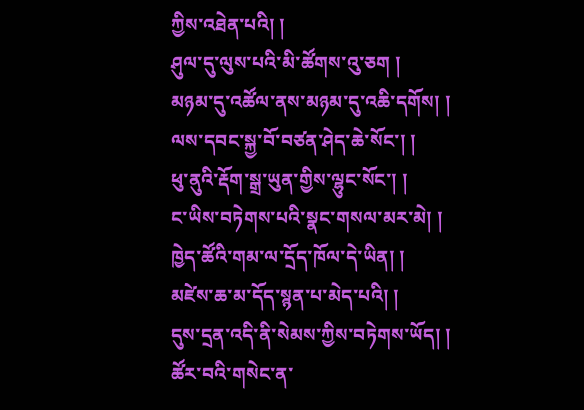ཀྱིས་འཐེན་པའི། །
ཤུལ་དུ་ལུས་པའི་མི་ཚོགས་འུ་ཅག །
མཉམ་དུ་འཚོལ་ནས་མཉམ་དུ་འཆི་དགོས། །
ལས་དབང་སྐྱ་བོ་བཙན་ཤེད་ཆེ་སོང་། །
ཕུ་ནུའི་རྡོག་སྒྲ་ཡུན་གྱིས་ལྷུང་སོང་། །
ང་ཡིས་བཏེགས་པའི་སྣང་གསལ་མར་མེ། །
ཁྱེད་ཚོའི་གམ་ལ་དྲོད་ཁོལ་དེ་ཡིན། །
མཛེས་ཆ་མ་དོད་སྙན་པ་མེད་པའི། །
དུས་དྲན་འདི་ནི་སེམས་ཀྱིས་བཏེགས་ཡོད། །
ཚོར་བའི་གསེང་ན་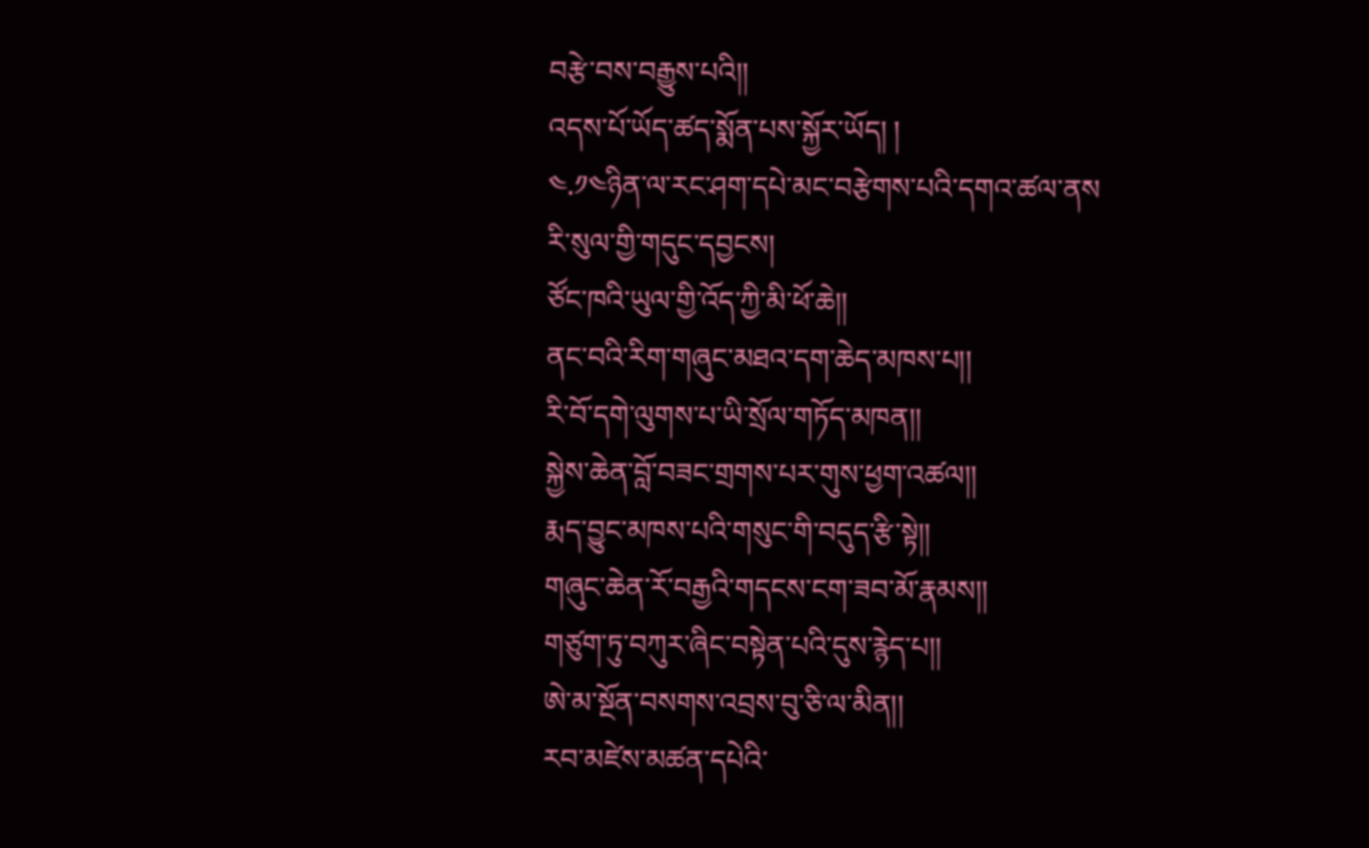བརྩེ་བས་བརྒྱུས་པའི།།
འདས་པོ་ཡོད་ཚད་སྨོན་པས་སྐྱོར་ཡོད། །
༤.༡༤ཉིན་ལ་རང་ཤག་དཔེ་མང་བརྩེགས་པའི་དགའ་ཚལ་ནས
རི་སུལ་གྱི་གདུང་དབྱངས།
ཙོང་ཁའི་ཡུལ་གྱི་འོད་ཀྱི་མི་ཕོ་ཆེ།།
ནང་བའི་རིག་གཞུང་མཐའ་དག་ཆེད་མཁས་པ།།
རི་བོ་དགེ་ལུགས་པ་ཡི་སྲོལ་གཏོད་མཁན།།
སྐྱེས་ཆེན་བློ་བཟང་གྲགས་པར་གུས་ཕྱག་འཚལ།།
རྨད་བྱུང་མཁས་པའི་གསུང་གི་བདུད་རྩི་སྟེ།།
གཞུང་ཆེན་རོ་བརྒྱའི་གདངས་ངག་ཟབ་མོ་རྣམས།།
གཙུག་ཏུ་བཀུར་ཞིང་བསྟེན་པའི་དུས་རྙེད་པ།།
ཨེ་མ་སྔོན་བསགས་འབྲས་བུ་ཅི་ལ་མིན།།
རབ་མཛེས་མཚན་དཔེའི་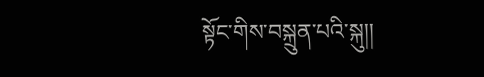སྟོང་གིས་བསྐྲུན་པའི་སྐུ།།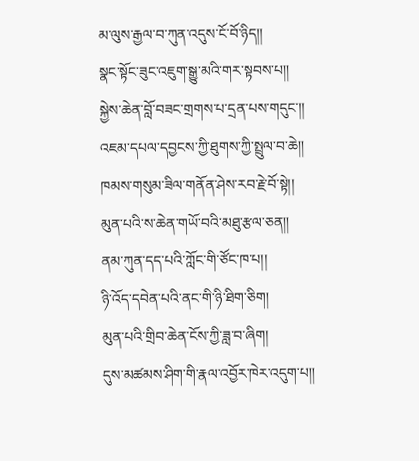མ་ལུས་རྒྱལ་བ་ཀུན་འདུས་ངོ་བོ་ཉིད།།
སྣང་སྟོང་ཟུང་འཇུག་སྒྱུ་མའི་གར་སྟབས་པ།།
སྐྱེས་ཆེན་བློ་བཟང་གྲགས་པ་དྲན་པས་གདུང་།།
འཇམ་དཔལ་དབྱངས་ཀྱི་ཐུགས་ཀྱི་སྤྲུལ་བ་ཆེ།།
ཁམས་གསུམ་ཟིལ་གནོན་ཤེས་རབ་རྗེ་བོ་སྟེ།།
མུན་པའི་ས་ཆེན་གཡོ་བའི་མཐུ་རྩལ་ཅན།།
ནམ་ཀུན་དད་པའི་ཀློང་གི་ཙོང་ཁ་པ།།
ཉི་འོད་དབེན་པའི་ནང་གི་ཉི་ཐིག་ཅིག།
མུན་པའི་གྲིབ་ཆེན་ངོས་ཀྱི་ཟླ་བ་ཞིག།
དུས་མཚམས་ཤིག་གི་རྣལ་འབྱོར་ཁེར་འདུག་པ།།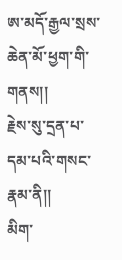ཨ་མདོ་རྒྱལ་སྲས་ཆེན་མོ་ཕྱག་གི་གནས།།
རྗེས་སུ་དྲན་པ་དམ་པའི་གསང་རྣམ་ནི།།
མིག་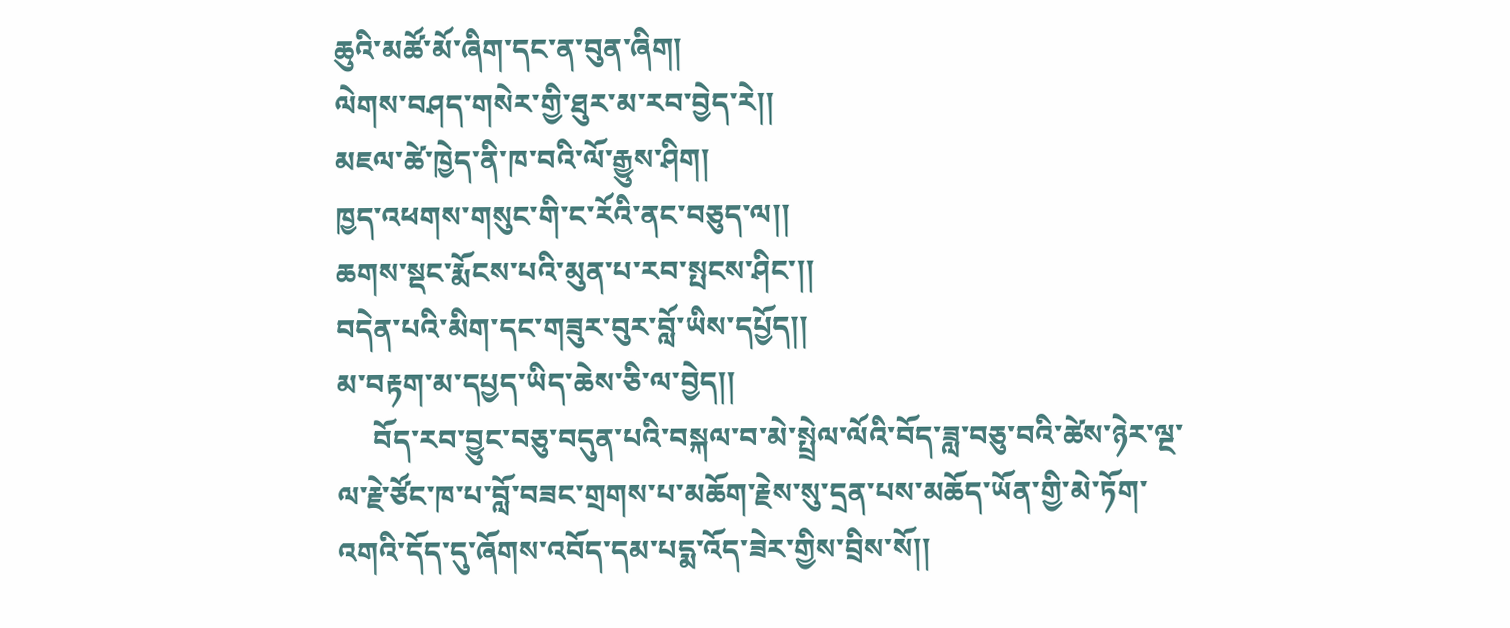ཆུའི་མཚོ་མོ་ཞིག་དང་ན་བུན་ཞིག།
ལེགས་བཤད་གསེར་གྱི་ཐུར་མ་རབ་བྱེད་རེ།།
མཇལ་ཚེ་ཁྱེད་ནི་ཁ་བའི་ལོ་རྒྱུས་ཤིག།
ཁྱད་འཕགས་གསུང་གི་ང་རོའི་ནང་བཅུད་ལ།།
ཆགས་སྡང་རྨོངས་པའི་མུན་པ་རབ་སྤངས་ཤིང་།།
བདེན་པའི་མིག་དང་གཟུར་བུར་བློ་ཡིས་དཔྱོད།།
མ་བརྟག་མ་དཔྱད་ཡིད་ཆེས་ཅི་ལ་བྱེད།།
     བོད་རབ་བྱུང་བཅུ་བདུན་པའི་བསྐལ་བ་མེ་སྤྲེལ་ལོའི་བོད་ཟླ་བཅུ་བའི་ཚེས་ཉེར་ལྔ་ལ་རྗེ་ཙོང་ཁ་པ་བློ་བཟང་གྲགས་པ་མཆོག་རྗེས་སུ་དྲན་པས་མཆོད་ཡོན་གྱི་མེ་ཏོག་འགའི་དོད་དུ་ཞོགས་འབོད་དམ་པདྨ་འོད་ཟེར་གྱིས་བྲིས་སོ།།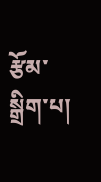རྩོམ་སྒྲིག་པ།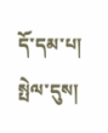དོ་དམ་པ།  སྤེལ་དུས།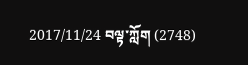2017/11/24 བལྟ་ཀློག (2748)